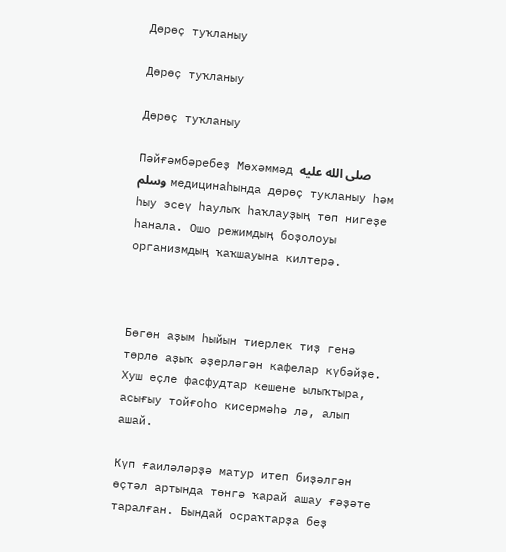Дөрөҫ туҡланыу

Дөрөҫ туҡланыу

Дөрөҫ туҡланыу

Пәйғәмбәребеҙ Мөхәммәд صلى الله عليه وسلم медицинаһында дөрөҫ тукланыу һәм һыу эсеү һаулыҡ һаҡлауҙың төп нигеҙе һанала. Ошо режимдың боҙолоуы организмдың ҡаҡшауына килтерә.



Бөгөн аҙым һыйын тиерлек тиҙ генә төрлө аҙыҡ әҙерләгән кафелар күбәйҙе. Хуш еҫле фасфудтар кешене ылыҡтыра, асығыу тойғоһо кисермәһә лә, алып ашай.

Күп ғаиләләрҙә матур итеп биҙәлгән өҫтәл артында төнгә ҡарай ашау ғәҙәте таралған. Бындай осраҡтарҙа беҙ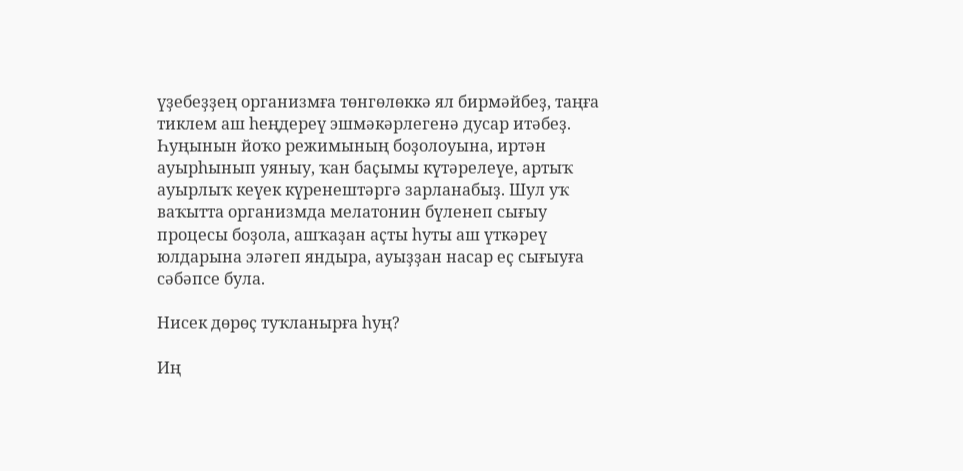үҙебеҙҙең организмға төнгөлөккә ял бирмәйбеҙ, таңға тиклем аш һеңдереү эшмәкәрлегенә дусар итәбеҙ. Һуңынын йоҡо режимының боҙолоуына, иртән ауырһынып уяныу, ҡан баҫымы күтәрелеүе, артыҡ ауырлыҡ кеүек күренештәргә зарланабыҙ. Шул уҡ ваҡытта организмда мелатонин бүленеп сығыу процесы боҙола, ашҡаҙан аҫты һуты аш үткәреү юлдарына эләгеп яндыра, ауыҙҙан насар еҫ сығыуға сәбәпсе була.

Нисек дөрөҫ туҡланырға һуң?

Иң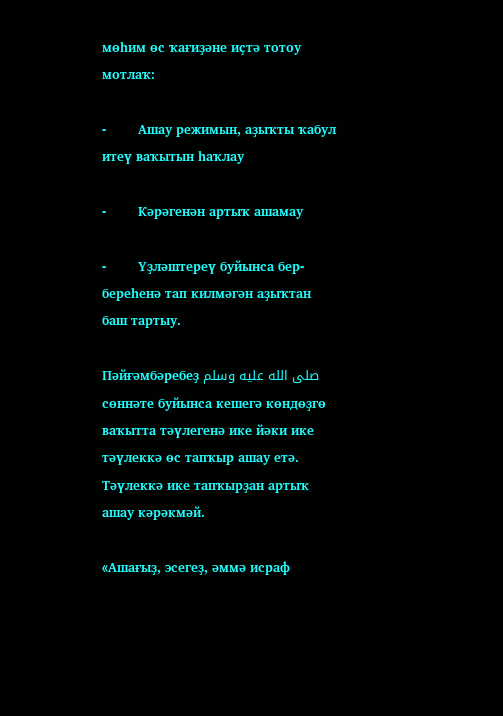мөһим өс ҡағиҙәне иҫтә тотоу мотлаҡ:

-        Ашау режимын, аҙыҡты ҡабул итеү ваҡытын һаҡлау

-        Кәрәгенән артыҡ ашамау

-        Үҙләштереү буйынса бер-береһенә тап килмәгән аҙыҡтан баш тартыу.

Пәйғәмбәребеҙ صلى الله عليه وسلم сөннәте буйынса кешегә көндөҙгө ваҡытта тәүлегенә ике йәки ике тәүлеккә өс тапҡыр ашау етә. Тәүлеккә ике тапҡырҙан артыҡ ашау кәрәкмәй.

«Ашағыҙ, эсегеҙ, әммә исраф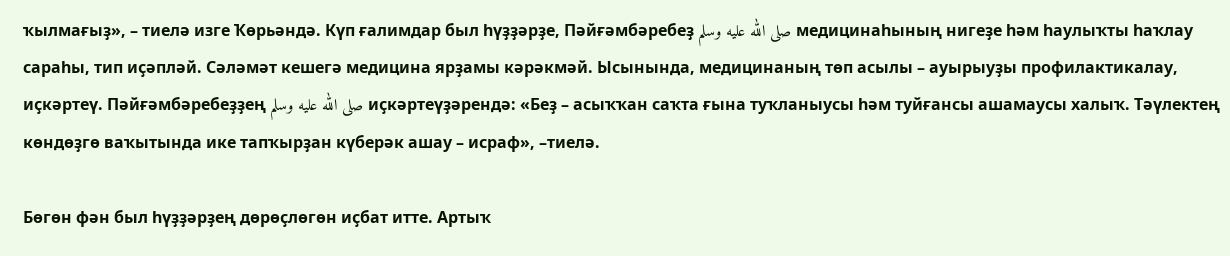ҡылмағыҙ», – тиелә изге Ҡөрьәндә. Күп ғалимдар был һүҙҙәрҙе, Пәйғәмбәребеҙ صلى الله عليه وسلم медицинаһының нигеҙе һәм һаулыҡты һаҡлау сараһы, тип иҫәпләй. Сәләмәт кешегә медицина ярҙамы кәрәкмәй. Ысынында, медицинаның төп асылы – ауырыуҙы профилактикалау, иҫкәртеү. Пәйғәмбәребеҙҙең صلى الله عليه وسلم иҫкәртеүҙәрендә: «Беҙ – асыҡҡан саҡта ғына туҡланыусы һәм туйғансы ашамаусы халыҡ. Тәүлектең көндөҙгө ваҡытында ике тапҡырҙан күберәк ашау – исраф», –тиелә.

Бөгөн фән был һүҙҙәрҙең дөрөҫлөгөн иҫбат итте. Артыҡ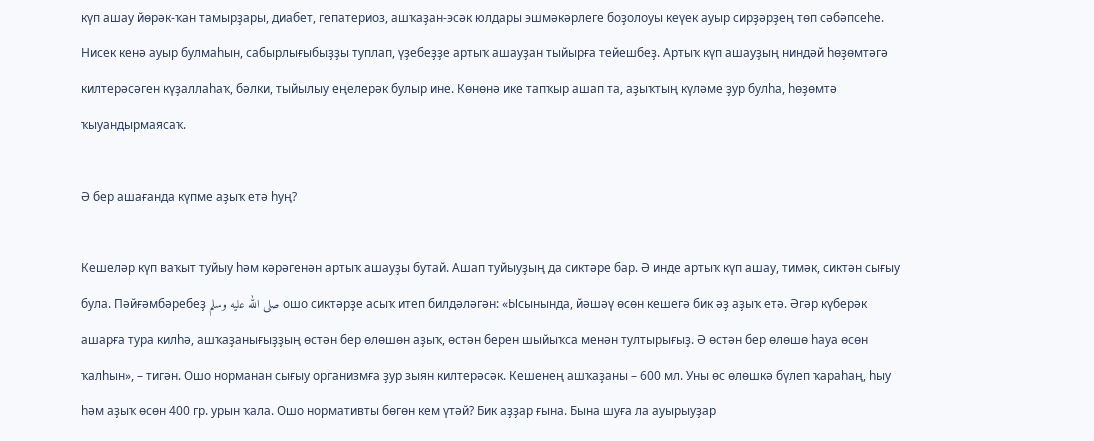күп ашау йөрәк-ҡан тамырҙары, диабет, гепатериоз, ашҡаҙан-эсәк юлдары эшмәкәрлеге боҙолоуы кеүек ауыр сирҙәрҙең төп сәбәпсеһе. Нисек кенә ауыр булмаһын, сабырлығыбыҙҙы туплап, үҙебеҙҙе артыҡ ашауҙан тыйырға тейешбеҙ. Артыҡ күп ашауҙың ниндәй һөҙөмтәгә килтерәсәген күҙаллаһаҡ, бәлки, тыйылыу еңелерәк булыр ине. Көнөнә ике тапҡыр ашап та, аҙыҡтың күләме ҙур булһа, һөҙөмтә ҡыуандырмаясаҡ.

Ә бер ашағанда күпме аҙыҡ етә һуң?

Кешеләр күп ваҡыт туйыу һәм кәрәгенән артыҡ ашауҙы бутай. Ашап туйыуҙың да сиктәре бар. Ә инде артыҡ күп ашау, тимәк, сиктән сығыу була. Пәйғәмбәребеҙ صلى الله عليه وسلم ошо сиктәрҙе асыҡ итеп билдәләгән: «Ысынында, йәшәү өсөн кешегә бик әҙ аҙыҡ етә. Әгәр күберәк ашарға тура килһә, ашҡаҙанығыҙҙың өстән бер өлөшөн аҙыҡ, өстән берен шыйыҡса менән тултырығыҙ. Ә өстән бер өлөшө һауа өсөн ҡалһын», – тигән. Ошо норманан сығыу организмға ҙур зыян килтерәсәк. Кешенең ашҡаҙаны – 600 мл. Уны өс өлөшкә бүлеп ҡараһаң, һыу һәм аҙыҡ өсөн 400 гр. урын ҡала. Ошо нормативты бөгөн кем үтәй? Бик аҙҙар ғына. Бына шуға ла ауырыуҙар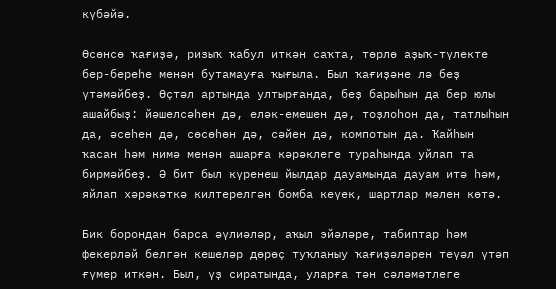күбәйә.

Өсөнсө ҡағиҙә, ризыҡ ҡабул иткән саҡта, төрлө аҙыҡ-түлекте бер-береһе менән бутамауға ҡығыла. Был ҡағиҙәне лә беҙ үтәмәйбеҙ. Өҫтәл артында ултырғанда, беҙ барыһын да бер юлы ашайбыҙ: йәшелсәһен дә, еләк-емешен дә, тоҙлоһон да, татлыһын да, әсеһен дә, сөсөһөн дә, сәйен дә, компотын да. Ҡайһын ҡасан һәм нимә менән ашарға кәрәклеге тураһында уйлап та бирмәйбеҙ. Ә бит был күренеш йылдар дауамында дауам итә һәм, яйлап хәрәкәткә килтерелгән бомба кеүек, шартлар мәлен көтә.

Бик борондан барса әүлиәләр, аҡыл эйәләре, табиптар һәм фекерләй белгән кешеләр дөрөҫ туҡланыу ҡағиҙәләрен теүәл үтәп ғүмер иткән. Был, үҙ сиратында, уларға тән сәләмәтлеге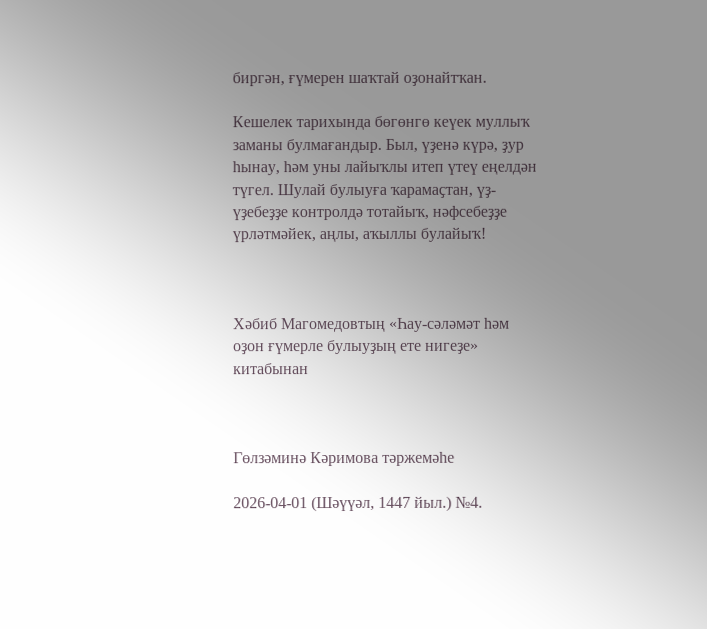биргән, ғүмерен шаҡтай оҙонайтҡан.

Кешелек тарихында бөгөнгө кеүек муллыҡ заманы булмағандыр. Был, үҙенә күрә, ҙур һынау, һәм уны лайыҡлы итеп үтеү еңелдән түгел. Шулай булыуға ҡарамаҫтан, үҙ-үҙебеҙҙе контролдә тотайыҡ, нәфсебеҙҙе үрләтмәйек, аңлы, аҡыллы булайыҡ!



Хәбиб Магомедовтың «Һау-сәләмәт һәм оҙон ғүмерле булыуҙың ете нигеҙе» китабынан



Гөлзәминә Кәримова тәржемәһе

2026-04-01 (Шәүүәл, 1447 йыл.) №4.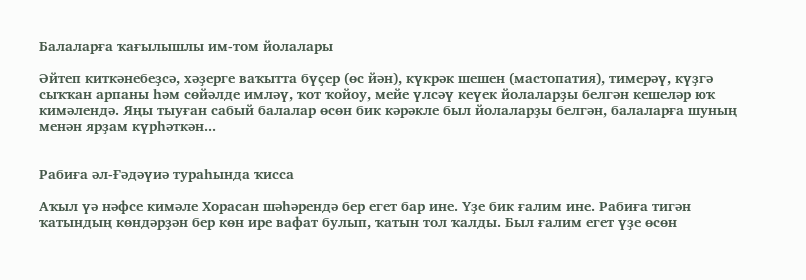Балаларға ҡағылышлы им-том йолалары

Әйтеп киткәнебеҙсә, хәҙерге ваҡытта бүҫер (өс йән), күкрәк шешен (мастопатия), тимерәү, күҙгә сыҡҡан арпаны һәм сөйәлде имләү, ҡот ҡойоу, мейе үлсәү кеүек йолаларҙы белгән кешеләр юҡ кимәлендә. Яңы тыуған сабый балалар өсөн бик кәрәкле был йолаларҙы белгән, балаларға шуның менән ярҙам күрһәткән...


Рабиға әл-Ғәдәүиә тураһында ҡисса

Аҡыл үә нәфсе кимәле Хорасан шәһәрендә бер егет бар ине. Үҙе бик ғалим ине. Рабиға тигән ҡатындың көндәрҙән бер көн ире вафат булып, ҡатын тол ҡалды. Был ғалим егет үҙе өсөн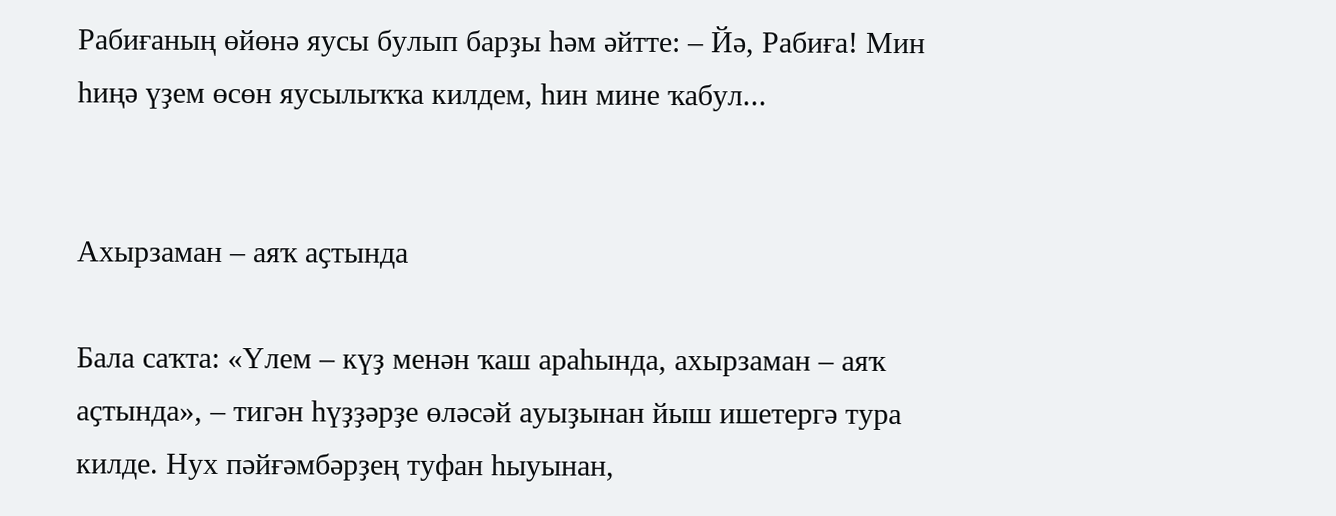Рабиғаның өйөнә яусы булып барҙы һәм әйтте: – Йә, Рабиға! Мин һиңә үҙем өсөн яусылыҡҡа килдем, һин мине ҡабул...


Ахырзаман – аяҡ аҫтында

Бала саҡта: «Үлем – күҙ менән ҡаш араһында, ахырзаман – аяҡ аҫтында», – тигән һүҙҙәрҙе өләсәй ауыҙынан йыш ишетергә тура килде. Нух пәйғәмбәрҙең туфан һыуынан,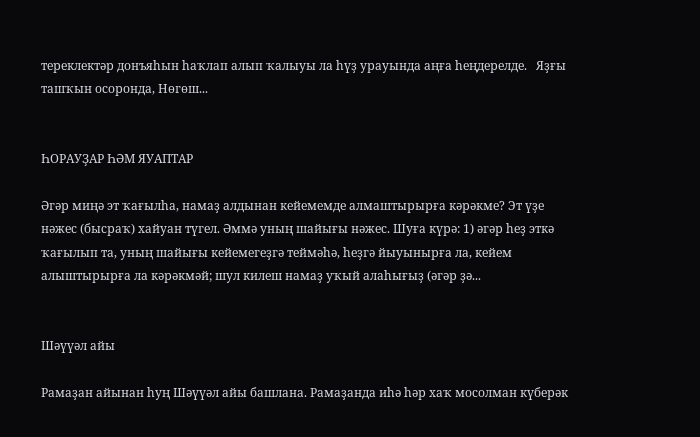тереклектәр донъяһын һаҡлап алып ҡалыуы ла һүҙ урауында аңға һеңдерелде.   Яҙғы ташҡын осоронда, Нөгөш...


ҺОРАУҘАР ҺӘМ ЯУАПТАР

Әгәр миңә эт ҡағылһа, намаҙ алдынан кейемемде алмаштырырға кәрәкме? Эт үҙе нәжес (бысраҡ) хайуан түгел. Әммә уның шайығы нәжес. Шуға күрә: 1) әгәр һеҙ эткә ҡағылып та, уның шайығы кейемегеҙгә теймәһә, һеҙгә йыуынырға ла, кейем алыштырырға ла кәрәкмәй; шул килеш намаҙ уҡый алаһығыҙ (әгәр ҙә...


Шәүүәл айы

Рамаҙан айынан һуң Шәүүәл айы башлана. Рамаҙанда иһә һәр хаҡ мосолман күберәк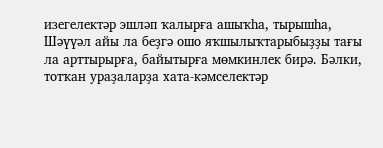изегелектәр эшләп ҡалырға ашыҡһа, тырышһа, Шәүүәл айы ла беҙгә ошо яҡшылыҡтарыбыҙҙы тағы ла арттырырға, байытырға мөмкинлек бирә. Бәлки, тотҡан ураҙаларҙа хата-кәмселектәр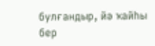булғандыр, йә ҡайһы бер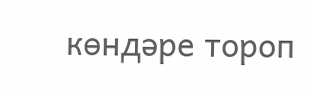көндәре тороп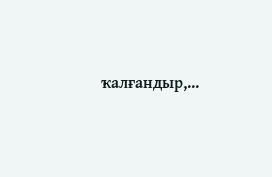ҡалғандыр,...